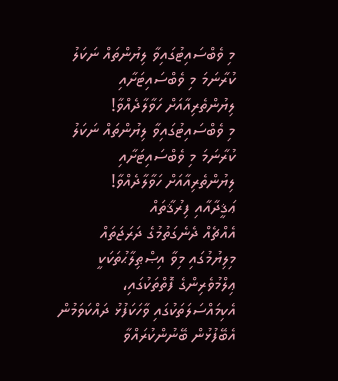މި ވެބްސައިޓުގައިވާ ލިޔުންތައް ނަކަލު ކުރާނަމަ މި ވެބްސައިޓަށާއި ލިޔުންތެރިއާއަށް ހަވާލާދެއްވާ!
މި ވެބްސައިޓުގައިވާ ލިޔުންތައް ނަކަލު ކުރާނަމަ މި ވެބްސައިޓަށާއި ލިޔުންތެރިއާއަށް ހަވާލާދެއްވާ!
ޢަޤީދާއާއި ފިރުޤާތައް
އެއްޗެއް ދެނެގަތުމުގެ ދަރަޖަތައް
މިލިޔުމުގައި މިވާ އިޞްޠިލާޙުތަކަކީ ޢިލްމުވެރިންގެ ފޮތްތަކުގައި، އެކިމައްސަލަތަކުގައި ވާހަކަފުޅު ދައްކަވަމުން އެބޭފުޅުން ބޭނުންކުރައްވާ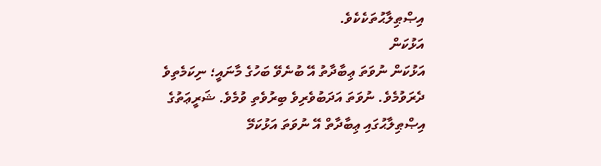އިޞްޠިލާޙުތަކެކެވެ.
އަޅުކަން
އަޅުކަން ނުވަތަ ޢިބާދާތު އޭ ބުނެވޭ ބަހުގެ މާނައީ؛ ނިކަމެތިވެ ދެރަވުމެވެ. ނުވަތަ އަދަބުވެރިވެ ބިރުވެތި ވުމެވެ. ޝަރީޢަތުގެ އިޞްޠިލާޙުގައި ޢިބާދާތް އޭ ނުވަތަ އަޅުކަމޭ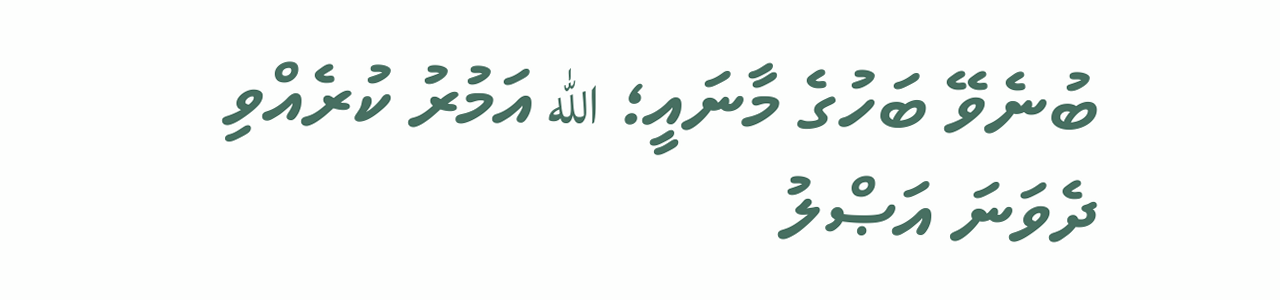ބުނެވޭ ބަހުގެ މާނައީ؛ الله އަމުރު ކުރެއްވި
ދެވަނަ އަޞްލު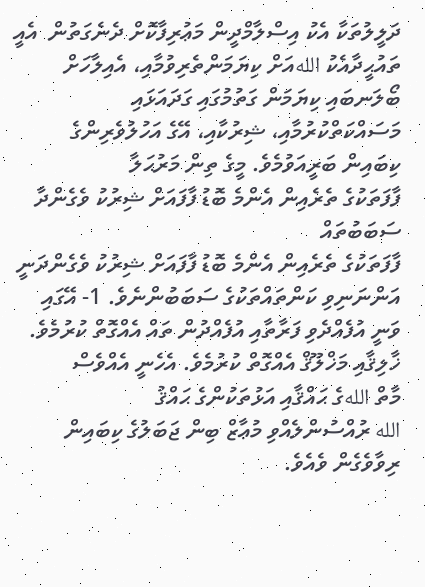ދަލީލުތަކާ އެކު އިސްލާމްދީން މަޢުރިފާކޮށް ދެނެގަތުން  އެއީ ތައުޙީދާއެކު اللهއަށް ކިޔަމަންތެރިވުމާއި، އެއިލާހަށް ބޯލަނބައި ކިޔަމަން ގަތުމުގައި ގަދައަޅައި މަސައްކަތްކުރުމާއި، ޝިރުކާއި، އޭގެ އަހުލުވެރިންގެ ކިބައިން ބަރީއަވުމެވެ. މީގެ ތިން މަރުޙަލާ
ފާފަތަކުގެ ތެރެއިން އެންމެ ބޮޑު ފާފައަށް ޝިރުކު ވެގެންދާ ސަބަބުތައް
ފާފަތަކުގެ ތެރެއިން އެންމެ ބޮޑު ފާފައަށް ޝިރުކު ވެގެންދަނީ އަންނަނިވި ކަންތައްތަކުގެ ސަބަބުންނެވެ. 1- އޭގައި ވަނީ އުފެއްދެވި ފަރާތާއި އުފެއްދުން ތައް އެއްގޮތް ކުރުމެވެ. ޚާލިޤާއި މަޚްލޫޤް އެއްގޮތް ކުރުމެވެ. އެހެނީ އެއްވެސް
މާތް اللهގެ ޙައްޤާއި އަޅުތަކުންގެ ޙައްޤު
الله ރުއްސުންލެއްވި މުޢާޒް ބިން ޖަބަލުގެ ކިބައިން ރިވާވެގެން ވެއެވެ.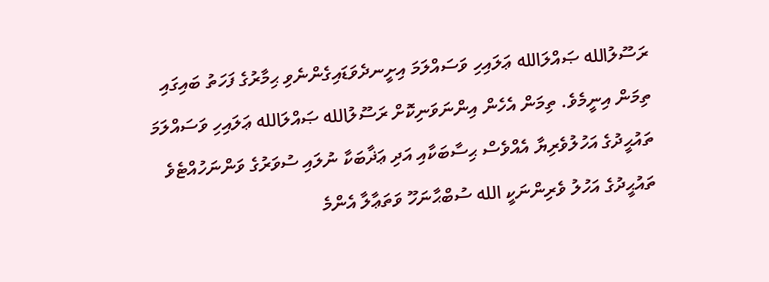ރަސޫލުالله ޞައްލަالله ޢަލައިހި ވަސައްލަމަ އިށީނދެވަޑައިގެންނެވި ޙިމާރުގެ ފަހަތު ބައިގައި ތިމަން އިނީމެވެ. ތިމަން އެހެން އިންނަވަނިކޮށް ރަސޫލުالله ޞައްލަالله ޢަލައިހި ވަސައްލަމަ
ތައުޙީދުގެ އަހުލުވެރިޔާ އެއްވެސް ޙިސާބަކާއި އަދި ޢަޛާބަކާ ނުލައި ސުވަރުގެ ވަންނަހުއްޓެވެ
ތައުޙީދުގެ އަހުލު ވެރިންނަކީ الله ސުބްޙާނަހޫ ވަތަޢާލާ އެންމެ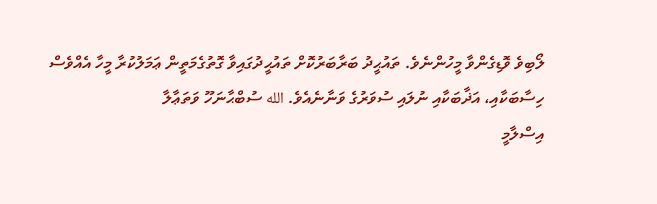ލޯބިވެ ވޮޑިގެންވާ މީހުންނެވެ. ތައުޙީދު ބަރާބަރުކޮށް ތައުޙީދުގައިވާ ގޮތުގެމަތީން ޢަމަލުކުރާ މީހާ އެއްވެސް ހިސާބަކާއި، އަޛާބަކާއި ނުލައި ސުވަރުގެ ވަނާނެއެވެ. الله ސުބްޙާނަހޫ ވަތަޢާލާ
އިސްލާމީ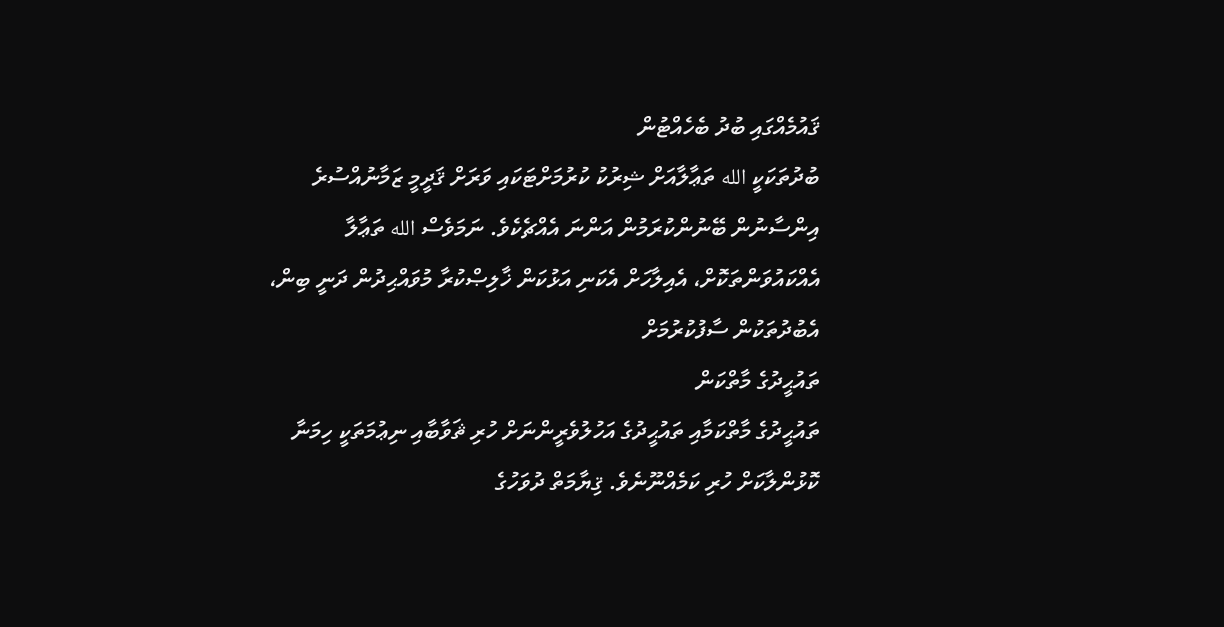ޤައުމެއްގައި ބުދު ބެހެއްޓުން
ބުދުތަކަކީ الله ތަޢާލާއަށް ޝިރުކު ކުރުމަށްޓަކައި ވަރަށް ޤަދީމީ ޒަމާނުއްސުރެ އިންސާނުން ބޭނުންކުރަމުން އަންނަ އެއްޗެކެވެ. ނަމަވެސް الله ތަޢާލާ އެއްކައުވަންތަކޮށް، އެއިލާހަށް އެކަނި އަޅުކަން ޚާލިޞްކުރާ މުވައްޙިދުން ދަނީ ބިން، އެބުދުތަކުން ސާފުކުރުމަށް
ތައުޙީދުގެ މާތްކަން
ތައުޙީދުގެ މާތްކަމާއި ތައުޙީދުގެ އަހުލުވެރީންނަށް ހުރި ޘަވާބާއި ނިޢުމަތަކީ ހިމަނާ ކޮޅުންލާކަށް ހުރި ކަމެއްނޫނެވެ. ޤިޔާމަތް ދުވަހުގެ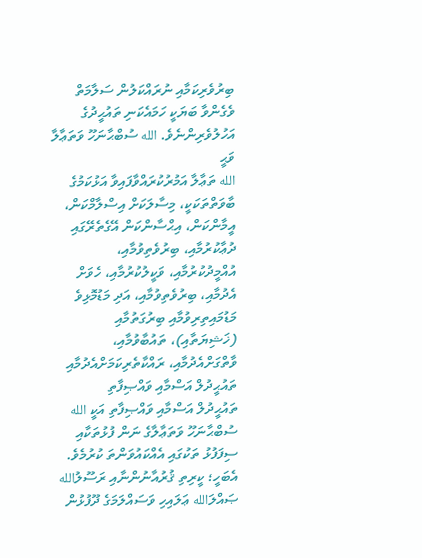ބިރުވެރިކަމާއި ނުރައްކަލުން ސަލާމަތް ވެގެންވާ ބަޔަކީ ހަމައެކަނި ތައުޙީދުގެ އަހުލުވެރިންނެވެ. الله ސުބްޙާނަހޫ ވަތަޢާލާ ވަޙީ
الله ތަޢާލާ އަމުރުކުރައްވާފައިވާ އަޅުކަމުގެ ބާވަތްތަކަކީ، މިސާލަކަށް އިސްލާމްކަން، އީމާންކަން، އިޙްސާންކަން އޭގެތެރޭގައި ދުޢާކުރުމާއި، ބިރުވެތިވުމާއި، އުއްމީދުކުރުމާއި، ވަކީލުކުރުމާއި، ހެވަށް އެދުމާއި، ބިރުވެތިވުމާއި، އަދި މަޑުމޮޅިވެ މަޑުމައިތިރިވުމާއި ބިރުގަތުމާއި (ޚަޝިޔަތާއި)، ތައުބާވުމާއި، ވާތްގަށްއެދުމާއި، ރައްކާތެރިކަމަށްއެދުމާއި
ތައުޙީދުލް އަސްމާއި ވައްޞިފާތި
ތައުޙީދުލް އަސްމާއި ވައްޞިފާތި އަކީ الله ސުބްޙާނަހޫ ވަތަޢާލާގެ ނަން ފުޅުތަކާއި ސިފަފުޅު ތަކުގައި އެއްކައުވަންތަ ކުރުމެވެ. އެބަހީ؛ ކީރިތި ޤުރުއާނުންނާއި ރަސޫލުالله ޞައްލަالله ޢަލައިހި ވަސައްލަމަގެ ދޫފުޅުން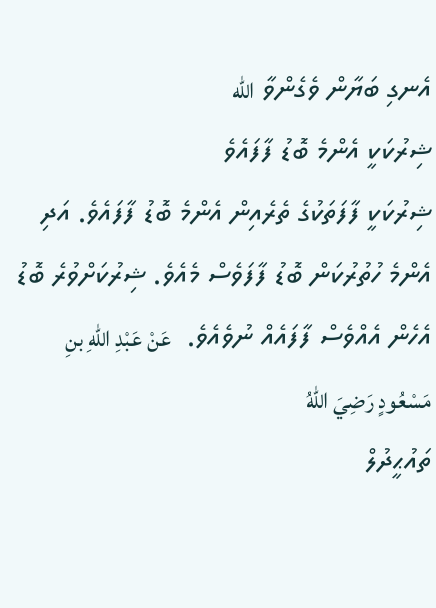އެނގި ބަޔާން ވެގެންވާ الله
ޝިރުކަކީ އެންމެ ބޮޑު ފާފައެވެ
ޝިރުކަކީ ފާފަތަކުގެ ތެރެއިން އެންމެ ބޮޑު ފާފައެވެ. އަދި އެންމެ ހުތުރުކަން ބޮޑު ފާފަވެސް މެއެވެ. ޝިރުކަށްވުރެ ބޮޑު އެހެން އެއްވެސް ފާފައެއް ނުވެއެވެ.  عَنْ عَبْدِ اللهِ بنِ مَسْعُودٍ رَضِيَ اللهُ
ތައުޙީދުލް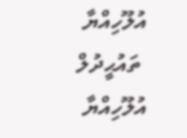އުލޫހިއްޔާ
 ތައުޙީދުލް އުލޫހިއްޔާ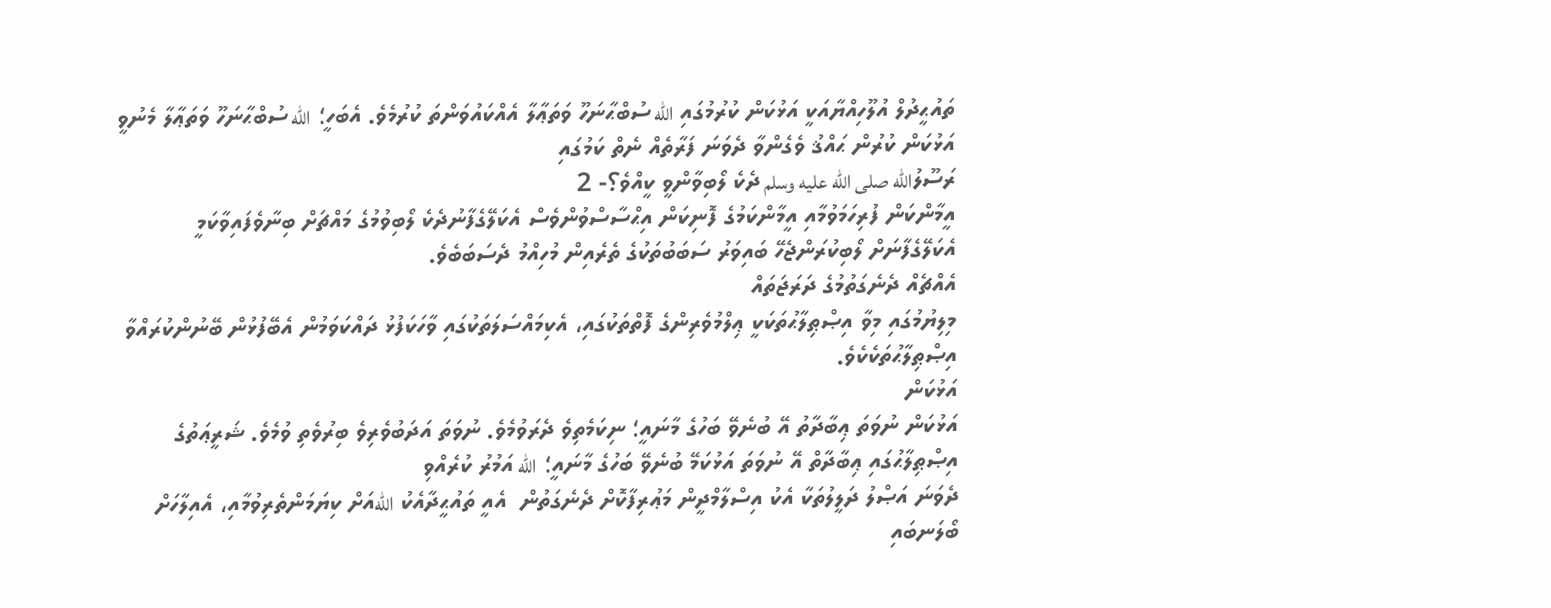ތައުޙީދުލް އުލޫހިއްޔާއަކީ އަޅުކަން ކުރުމުގައި الله ސުބްޙާނަހޫ ވަތަޢާލާ އެއްކައުވަންތަ ކުރުމެވެ. އެބަހީ؛ الله ސުބްޙާނަހޫ ވަތަޢާލާ މެނުވީ އަޅުކަން ކުރުން ޙައްޤު ވެގެންވާ ދެވަނަ ފަރާތެއް ނެތް ކަމުގައި
ރަސޫލުالله صلى الله عليه وسلم ދެކެ ލޯބިވާންވީ ކީއްވެ؟- 2
އީމާންކަން ފުރިހަމަވުމާއި އީމާންކަމުގެ ފޮނިކަން އިޙްސާސްވުންވެސް އެކަލޭގެފާނުދެކެ ލޯބިވުމުގެ މައްޗަށް ބިނާވެފައިވާކަމީ އެކަލޭގެފާނަށް ލޯބިކުރަންޖެހޭ ބައިވަރު ސަބަބުތަކުގެ ތެރެއިން މުހިއްމު ދެސަބަބެވެ.
އެއްޗެއް ދެނެގަތުމުގެ ދަރަޖަތައް
މިލިޔުމުގައި މިވާ އިޞްޠިލާޙުތަކަކީ ޢިލްމުވެރިންގެ ފޮތްތަކުގައި، އެކިމައްސަލަތަކުގައި ވާހަކަފުޅު ދައްކަވަމުން އެބޭފުޅުން ބޭނުންކުރައްވާ އިޞްޠިލާޙުތަކެކެވެ.
އަޅުކަން
އަޅުކަން ނުވަތަ ޢިބާދާތު އޭ ބުނެވޭ ބަހުގެ މާނައީ؛ ނިކަމެތިވެ ދެރަވުމެވެ. ނުވަތަ އަދަބުވެރިވެ ބިރުވެތި ވުމެވެ. ޝަރީޢަތުގެ އިޞްޠިލާޙުގައި ޢިބާދާތް އޭ ނުވަތަ އަޅުކަމޭ ބުނެވޭ ބަހުގެ މާނައީ؛ الله އަމުރު ކުރެއްވި
ދެވަނަ އަޞްލު ދަލީލުތަކާ އެކު އިސްލާމްދީން މަޢުރިފާކޮށް ދެނެގަތުން  އެއީ ތައުޙީދާއެކު اللهއަށް ކިޔަމަންތެރިވުމާއި، އެއިލާހަށް ބޯލަނބައި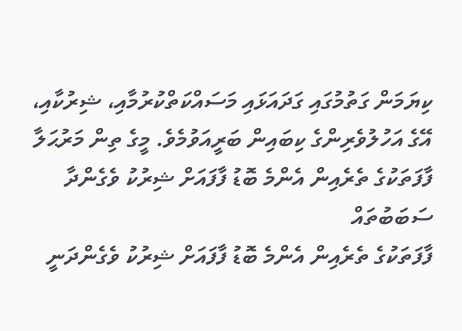ކިޔަމަން ގަތުމުގައި ގަދައަޅައި މަސައްކަތްކުރުމާއި، ޝިރުކާއި، އޭގެ އަހުލުވެރިންގެ ކިބައިން ބަރީއަވުމެވެ. މީގެ ތިން މަރުޙަލާ
ފާފަތަކުގެ ތެރެއިން އެންމެ ބޮޑު ފާފައަށް ޝިރުކު ވެގެންދާ ސަބަބުތައް
ފާފަތަކުގެ ތެރެއިން އެންމެ ބޮޑު ފާފައަށް ޝިރުކު ވެގެންދަނީ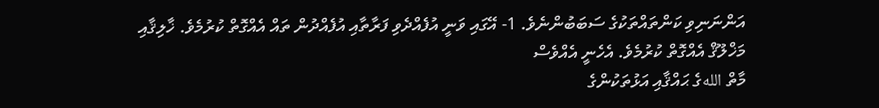އަންނަނިވި ކަންތައްތަކުގެ ސަބަބުންނެވެ. 1- އޭގައި ވަނީ އުފެއްދެވި ފަރާތާއި އުފެއްދުން ތައް އެއްގޮތް ކުރުމެވެ. ޚާލިޤާއި މަޚްލޫޤް އެއްގޮތް ކުރުމެވެ. އެހެނީ އެއްވެސް
މާތް اللهގެ ޙައްޤާއި އަޅުތަކުންގެ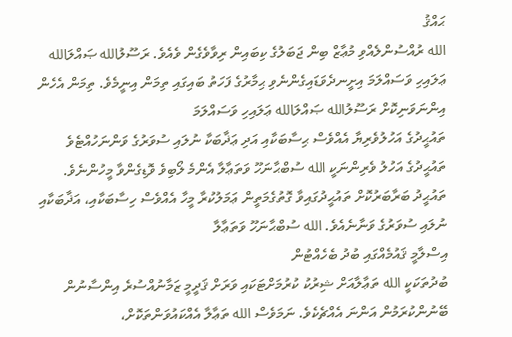ޙައްޤު
الله ރުއްސުންލެއްވި މުޢާޒް ބިން ޖަބަލުގެ ކިބައިން ރިވާވެގެން ވެއެވެ. ރަސޫލުالله ޞައްލަالله ޢަލައިހި ވަސައްލަމަ އިށީނދެވަޑައިގެންނެވި ޙިމާރުގެ ފަހަތު ބައިގައި ތިމަން އިނީމެވެ. ތިމަން އެހެން އިންނަވަނިކޮށް ރަސޫލުالله ޞައްލަالله ޢަލައިހި ވަސައްލަމަ
ތައުޙީދުގެ އަހުލުވެރިޔާ އެއްވެސް ޙިސާބަކާއި އަދި ޢަޛާބަކާ ނުލައި ސުވަރުގެ ވަންނަހުއްޓެވެ
ތައުޙީދުގެ އަހުލު ވެރިންނަކީ الله ސުބްޙާނަހޫ ވަތަޢާލާ އެންމެ ލޯބިވެ ވޮޑިގެންވާ މީހުންނެވެ. ތައުޙީދު ބަރާބަރުކޮށް ތައުޙީދުގައިވާ ގޮތުގެމަތީން ޢަމަލުކުރާ މީހާ އެއްވެސް ހިސާބަކާއި، އަޛާބަކާއި ނުލައި ސުވަރުގެ ވަނާނެއެވެ. الله ސުބްޙާނަހޫ ވަތަޢާލާ
އިސްލާމީ ޤައުމެއްގައި ބުދު ބެހެއްޓުން
ބުދުތަކަކީ الله ތަޢާލާއަށް ޝިރުކު ކުރުމަށްޓަކައި ވަރަށް ޤަދީމީ ޒަމާނުއްސުރެ އިންސާނުން ބޭނުންކުރަމުން އަންނަ އެއްޗެކެވެ. ނަމަވެސް الله ތަޢާލާ އެއްކައުވަންތަކޮށް،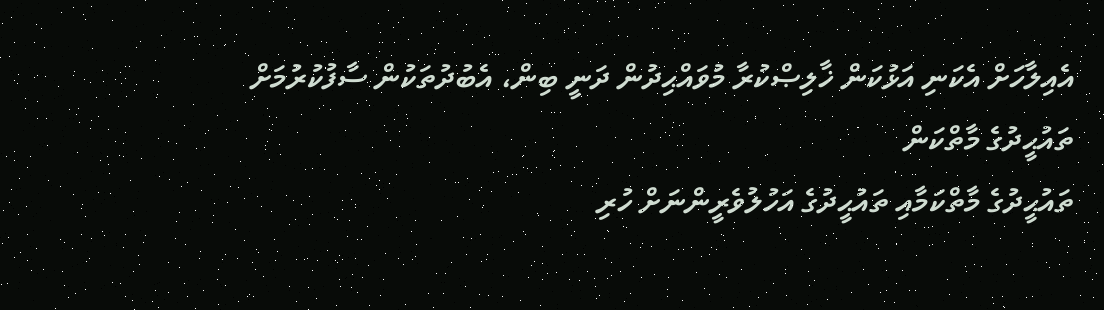އެއިލާހަށް އެކަނި އަޅުކަން ޚާލިޞްކުރާ މުވައްޙިދުން ދަނީ ބިން، އެބުދުތަކުން ސާފުކުރުމަށް
ތައުޙީދުގެ މާތްކަން
ތައުޙީދުގެ މާތްކަމާއި ތައުޙީދުގެ އަހުލުވެރީންނަށް ހުރި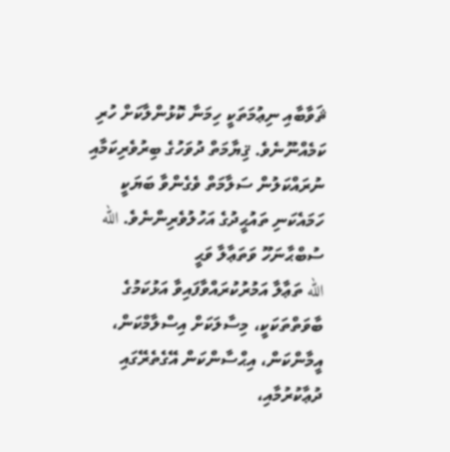ޘަވާބާއި ނިޢުމަތަކީ ހިމަނާ ކޮޅުންލާކަށް ހުރި ކަމެއްނޫނެވެ. ޤިޔާމަތް ދުވަހުގެ ބިރުވެރިކަމާއި ނުރައްކަލުން ސަލާމަތް ވެގެންވާ ބަޔަކީ ހަމައެކަނި ތައުޙީދުގެ އަހުލުވެރިންނެވެ. الله ސުބްޙާނަހޫ ވަތަޢާލާ ވަޙީ
الله ތަޢާލާ އަމުރުކުރައްވާފައިވާ އަޅުކަމުގެ ބާވަތްތަކަކީ، މިސާލަކަށް އިސްލާމްކަން، އީމާންކަން، އިޙްސާންކަން އޭގެތެރޭގައި ދުޢާކުރުމާއި،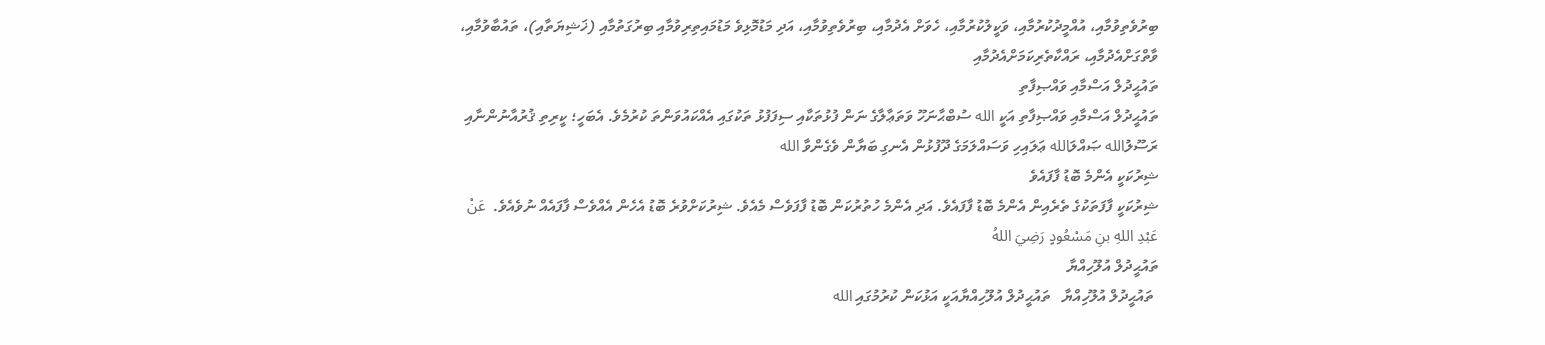ބިރުވެތިވުމާއި، އުއްމީދުކުރުމާއި، ވަކީލުކުރުމާއި، ހެވަށް އެދުމާއި، ބިރުވެތިވުމާއި، އަދި މަޑުމޮޅިވެ މަޑުމައިތިރިވުމާއި ބިރުގަތުމާއި (ޚަޝިޔަތާއި)، ތައުބާވުމާއި، ވާތްގަށްއެދުމާއި، ރައްކާތެރިކަމަށްއެދުމާއި
ތައުޙީދުލް އަސްމާއި ވައްޞިފާތި
ތައުޙީދުލް އަސްމާއި ވައްޞިފާތި އަކީ الله ސުބްޙާނަހޫ ވަތަޢާލާގެ ނަން ފުޅުތަކާއި ސިފަފުޅު ތަކުގައި އެއްކައުވަންތަ ކުރުމެވެ. އެބަހީ؛ ކީރިތި ޤުރުއާނުންނާއި ރަސޫލުالله ޞައްލަالله ޢަލައިހި ވަސައްލަމަގެ ދޫފުޅުން އެނގި ބަޔާން ވެގެންވާ الله
ޝިރުކަކީ އެންމެ ބޮޑު ފާފައެވެ
ޝިރުކަކީ ފާފަތަކުގެ ތެރެއިން އެންމެ ބޮޑު ފާފައެވެ. އަދި އެންމެ ހުތުރުކަން ބޮޑު ފާފަވެސް މެއެވެ. ޝިރުކަށްވުރެ ބޮޑު އެހެން އެއްވެސް ފާފައެއް ނުވެއެވެ.  عَنْ عَبْدِ اللهِ بنِ مَسْعُودٍ رَضِيَ اللهُ
ތައުޙީދުލް އުލޫހިއްޔާ
 ތައުޙީދުލް އުލޫހިއްޔާ   ތައުޙީދުލް އުލޫހިއްޔާއަކީ އަޅުކަން ކުރުމުގައި الله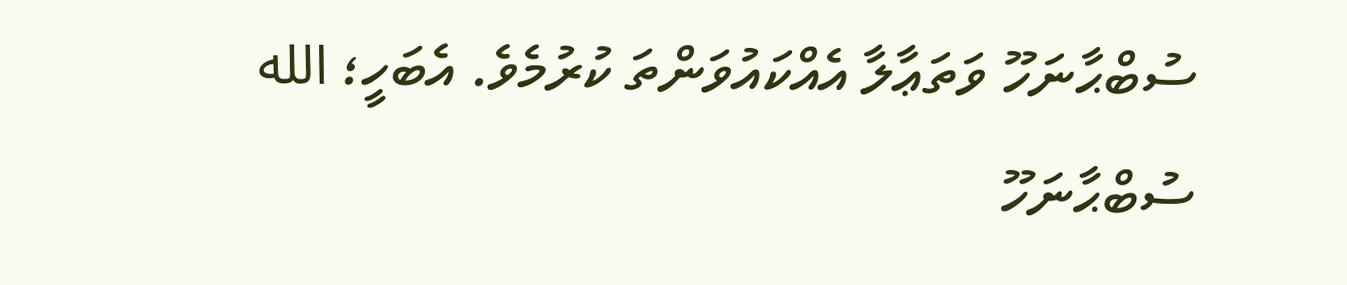ސުބްޙާނަހޫ ވަތަޢާލާ އެއްކައުވަންތަ ކުރުމެވެ. އެބަހީ؛ الله ސުބްޙާނަހޫ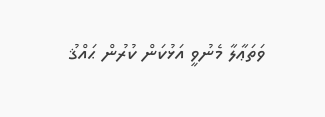ވަތަޢާލާ މެނުވީ އަޅުކަން ކުރުން ޙައްޤު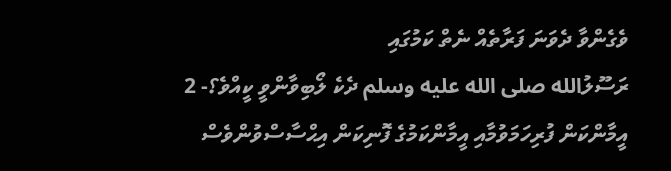ވެގެންވާ ދެވަނަ ފަރާތެއް ނެތް ކަމުގައި
ރަސޫލުالله صلى الله عليه وسلم ދެކެ ލޯބިވާންވީ ކީއްވެ؟- 2
އީމާންކަން ފުރިހަމަވުމާއި އީމާންކަމުގެ ފޮނިކަން އިޙްސާސްވުންވެސް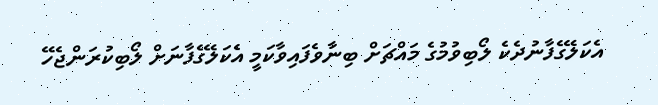އެކަލޭގެފާނުދެކެ ލޯބިވުމުގެ މައްޗަށް ބިނާވެފައިވާކަމީ އެކަލޭގެފާނަށް ލޯބިކުރަންޖެހޭ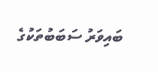ބައިވަރު ސަބަބުތަކުގެ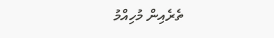ތެރެއިން މުހިއްމު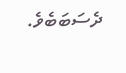ދެސަބަބެވެ.